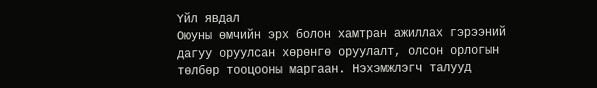Үйл явдал
Оюуны өмчийн эрх болон хамтран ажиллах гэрээний дагуу оруулсан хөрөнгө оруулалт, олсон орлогын төлбөр тооцооны маргаан. Нэхэмжлэгч талууд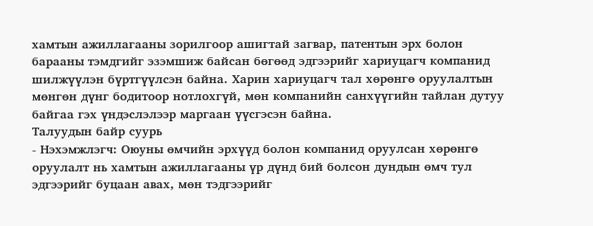хамтын ажиллагааны зорилгоор ашигтай загвар, патентын эрх болон барааны тэмдгийг эзэмшиж байсан бөгөөд эдгээрийг хариуцагч компанид шилжүүлэн бүртгүүлсэн байна. Харин хариуцагч тал хөрөнгө оруулалтын мөнгөн дүнг бодитоор нотлохгүй, мөн компанийн санхүүгийн тайлан дутуу байгаа гэх үндэслэлээр маргаан үүсгэсэн байна.
Талуудын байр суурь
- Нэхэмжлэгч: Оюуны өмчийн эрхүүд болон компанид оруулсан хөрөнгө оруулалт нь хамтын ажиллагааны үр дүнд бий болсон дундын өмч тул эдгээрийг буцаан авах, мөн тэдгээрийг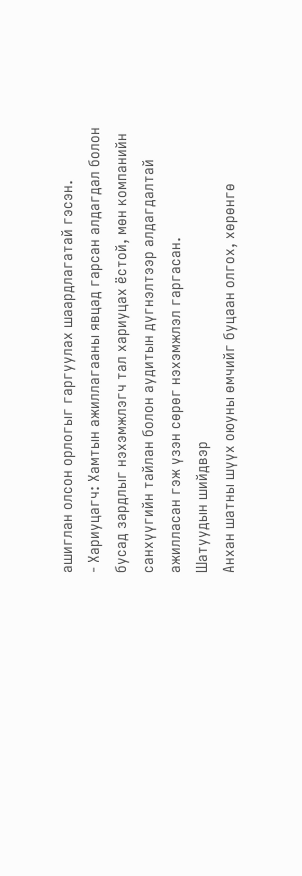ашиглан олсон орлогыг гаргуулах шаардлагатай гэсэн.
- Хариуцагч: Хамтын ажиллагааны явцад гарсан алдагдал болон бусад зардлыг нэхэмжлэгч тал хариуцах ёстой, мөн компанийн санхүүгийн тайлан болон аудитын дүгнэлтээр алдагдалтай ажилласан гэж үзэн сөрөг нэхэмжлэл гаргасан.
Шатуудын шийдвэр
Анхан шатны шүүх оюуны өмчийг буцаан олгох, хөрөнгө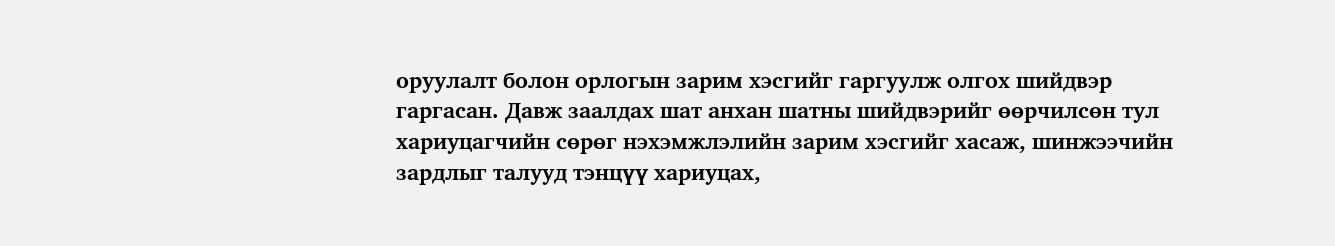оруулалт болон орлогын зарим хэсгийг гаргуулж олгох шийдвэр гаргасан. Давж заалдах шат анхан шатны шийдвэрийг өөрчилсөн тул хариуцагчийн сөрөг нэхэмжлэлийн зарим хэсгийг хасаж, шинжээчийн зардлыг талууд тэнцүү хариуцах,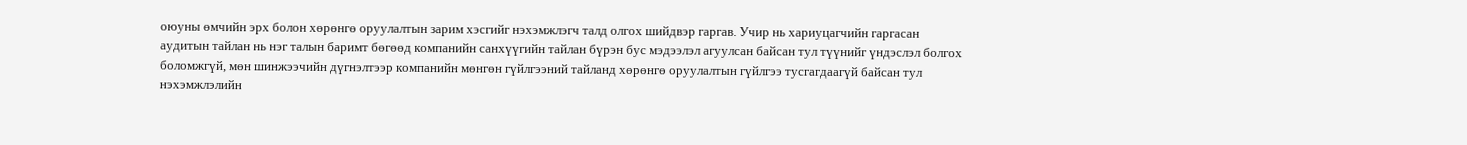оюуны өмчийн эрх болон хөрөнгө оруулалтын зарим хэсгийг нэхэмжлэгч талд олгох шийдвэр гаргав. Учир нь хариуцагчийн гаргасан аудитын тайлан нь нэг талын баримт бөгөөд компанийн санхүүгийн тайлан бүрэн бус мэдээлэл агуулсан байсан тул түүнийг үндэслэл болгох боломжгүй, мөн шинжээчийн дүгнэлтээр компанийн мөнгөн гүйлгээний тайланд хөрөнгө оруулалтын гүйлгээ тусгагдаагүй байсан тул нэхэмжлэлийн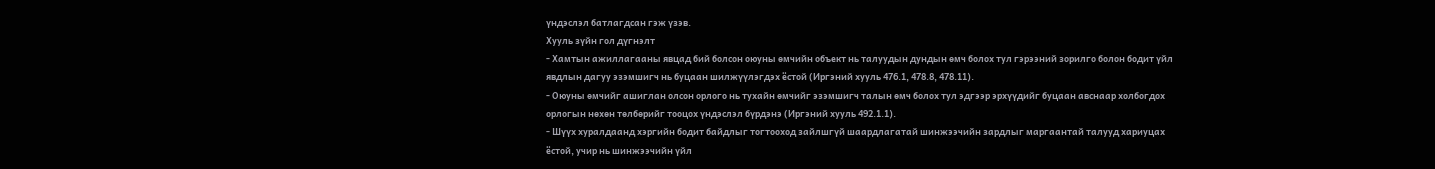үндэслэл батлагдсан гэж үзэв.
Хууль зүйн гол дүгнэлт
- Хамтын ажиллагааны явцад бий болсон оюуны өмчийн объект нь талуудын дундын өмч болох тул гэрээний зорилго болон бодит үйл явдлын дагуу эзэмшигч нь буцаан шилжүүлэгдэх ёстой (Иргэний хууль 476.1, 478.8, 478.11).
- Оюуны өмчийг ашиглан олсон орлого нь тухайн өмчийг эзэмшигч талын өмч болох тул эдгээр эрхүүдийг буцаан авснаар холбогдох орлогын нөхөн төлбөрийг тооцох үндэслэл бүрдэнэ (Иргэний хууль 492.1.1).
- Шүүх хуралдаанд хэргийн бодит байдлыг тогтооход зайлшгүй шаардлагатай шинжээчийн зардлыг маргаантай талууд хариуцах ёстой, учир нь шинжээчийн үйл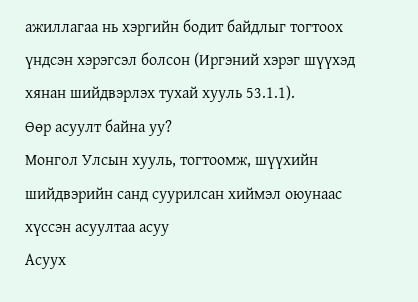ажиллагаа нь хэргийн бодит байдлыг тогтоох үндсэн хэрэгсэл болсон (Иргэний хэрэг шүүхэд хянан шийдвэрлэх тухай хууль 53.1.1).
Өөр асуулт байна уу?
Монгол Улсын хууль, тогтоомж, шүүхийн шийдвэрийн санд суурилсан хиймэл оюунаас хүссэн асуултаа асуу
Асуух